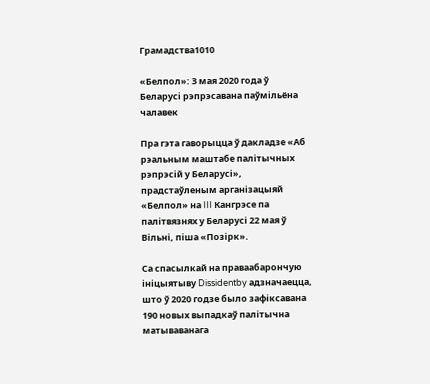Грамадства1010

«Белпол»: З мая 2020 года ў Беларусі рэпрэсавана паўмільёна чалавек

Пра гэта гаворыцца ў дакладзе «Аб рэальным маштабе палітычных рэпрэсій у Беларусі», прадстаўленым арганізацыяй «Белпол» на III Кангрэсе па палітвязнях у Беларусі 22 мая ў Вільні, піша «Позірк».

Са спасылкай на праваабарончую ініцыятыву Dissidentby адзначаецца, што ў 2020 годзе было зафіксавана 190 новых выпадкаў палітычна матываванага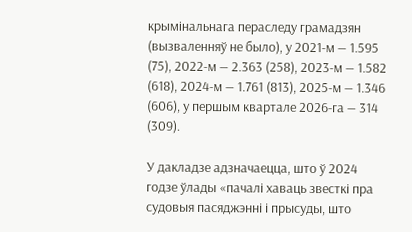крымінальнага пераследу грамадзян (вызваленняў не было), у 2021‑м — 1.595 (75), 2022‑м — 2.363 (258), 2023‑м — 1.582 (618), 2024‑м — 1.761 (813), 2025‑м — 1.346 (606), у першым квартале 2026‑га — 314 (309).

У дакладзе адзначаецца, што ў 2024 годзе ўлады «пачалі хаваць звесткі пра судовыя пасяджэнні і прысуды, што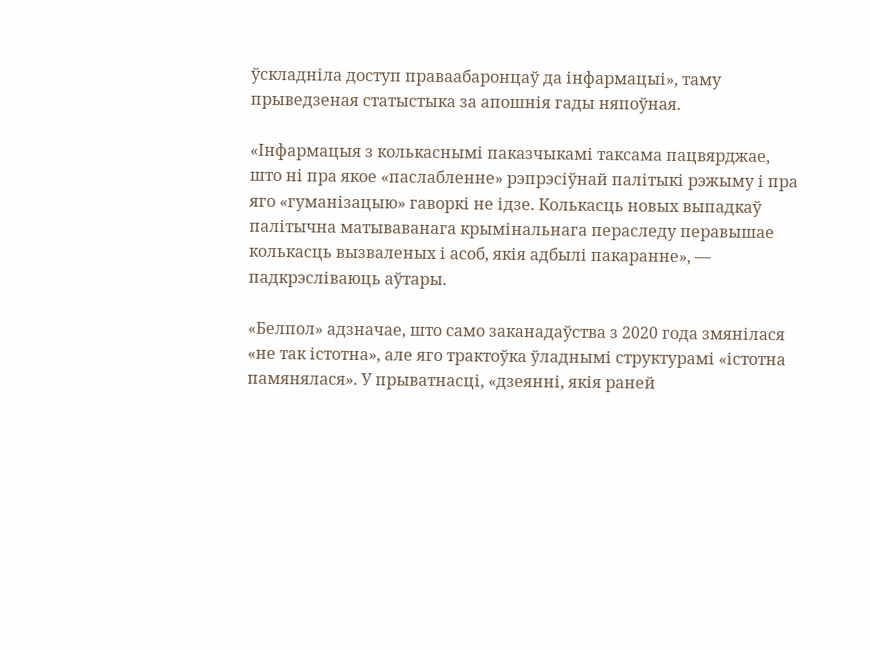ўскладніла доступ праваабаронцаў да інфармацыі», таму прыведзеная статыстыка за апошнія гады няпоўная.

«Інфармацыя з колькаснымі паказчыкамі таксама пацвярджае, што ні пра якое «паслабленне» рэпрэсіўнай палітыкі рэжыму і пра яго «гуманізацыю» гаворкі не ідзе. Колькасць новых выпадкаў палітычна матываванага крымінальнага пераследу перавышае колькасць вызваленых і асоб, якія адбылі пакаранне», — падкрэсліваюць аўтары.

«Белпол» адзначае, што само заканадаўства з 2020 года змянілася «не так істотна», але яго трактоўка ўладнымі структурамі «істотна памянялася». У прыватнасці, «дзеянні, якія раней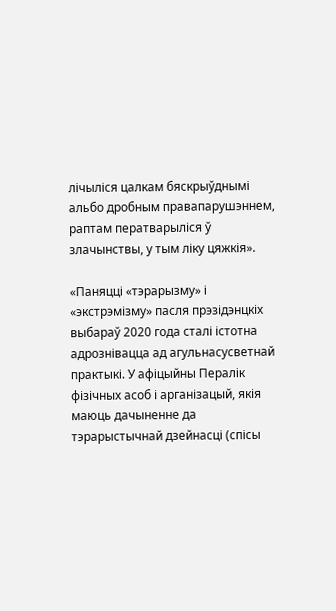лічыліся цалкам бяскрыўднымі альбо дробным правапарушэннем, раптам ператварыліся ў злачынствы, у тым ліку цяжкія».

«Паняцці «тэрарызму» і «экстрэмізму» пасля прэзідэнцкіх выбараў 2020 года сталі істотна адрознівацца ад агульнасусветнай практыкі. У афіцыйны Пералік фізічных асоб і арганізацый, якія маюць дачыненне да тэрарыстычнай дзейнасці (спісы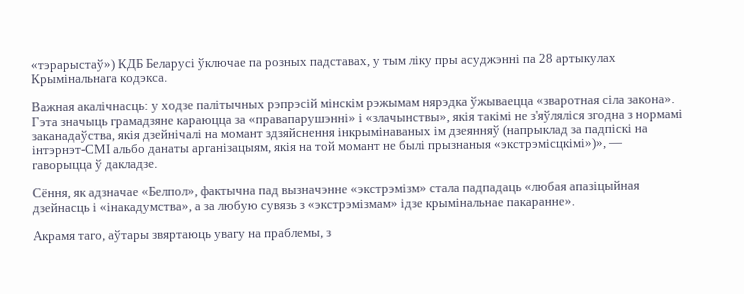«тэрарыстаў») КДБ Беларусі ўключае па розных падставах, у тым ліку пры асуджэнні па 28 артыкулах Крымінальнага кодэкса.

Важная акалічнасць: у ходзе палітычных рэпрэсій мінскім рэжымам нярэдка ўжываецца «зваротная сіла закона». Гэта значыць грамадзяне караюцца за «правапарушэнні» і «злачынствы», якія такімі не з'яўляліся згодна з нормамі заканадаўства, якія дзейнічалі на момант здзяйснення інкрымінаваных ім дзеянняў (напрыклад за падпіскі на інтэрнэт-СМІ альбо данаты арганізацыям, якія на той момант не былі прызнаныя «экстрэмісцкімі»)», — гаворыцца ў дакладзе.

Сёння, як адзначае «Белпол», фактычна пад вызначэнне «экстрэмізм» стала падпадаць «любая апазіцыйная дзейнасць і «інакадумства», а за любую сувязь з «экстрэмізмам» ідзе крымінальнае пакаранне».

Акрамя таго, аўтары звяртаюць увагу на праблемы, з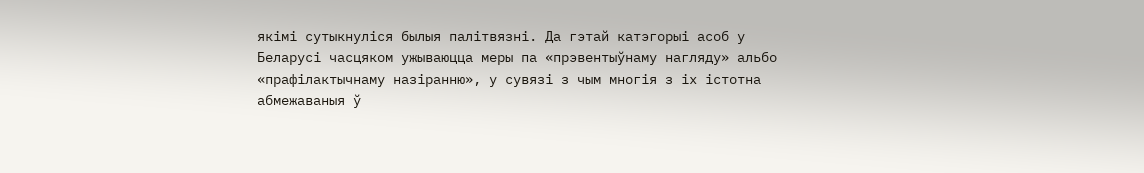якімі сутыкнуліся былыя палітвязні. Да гэтай катэгорыі асоб у Беларусі часцяком ужываюцца меры па «прэвентыўнаму нагляду» альбо «прафілактычнаму назіранню», у сувязі з чым многія з іх істотна абмежаваныя ў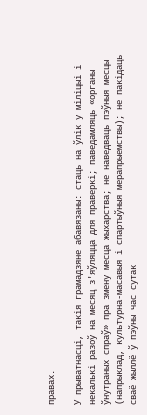правах.

У прыватнасці, такія грамадзяне абавязаны: стаць на ўлік у міліцыі і некалькі разоў на месяц з'яўляцца для праверкі; паведамляць «органы ўнутраных спраў» пра змену месца жыхарства; не наведваць пэўныя месцы (напрыклад, культурна-масавыя і спартыўныя мерапрыемствы); не пакідаць сваё жыллё ў пэўны час сутак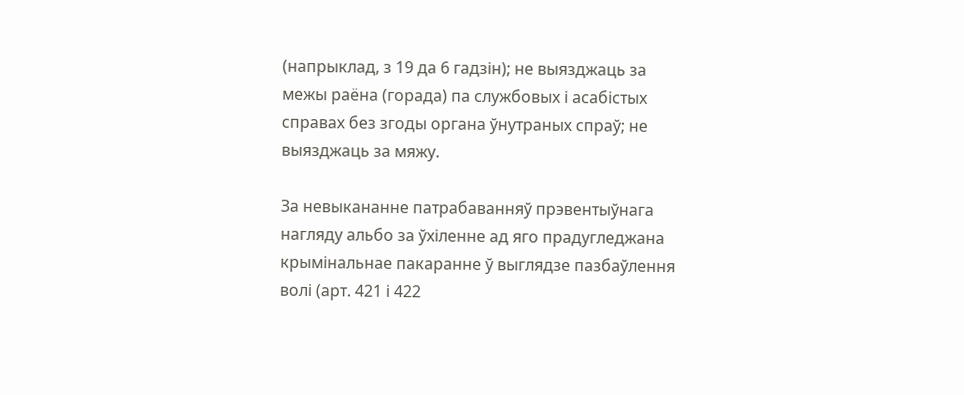(напрыклад, з 19 да 6 гадзін); не выязджаць за межы раёна (горада) па службовых і асабістых справах без згоды органа ўнутраных спраў; не выязджаць за мяжу.

За невыкананне патрабаванняў прэвентыўнага нагляду альбо за ўхіленне ад яго прадугледжана крымінальнае пакаранне ў выглядзе пазбаўлення волі (арт. 421 і 422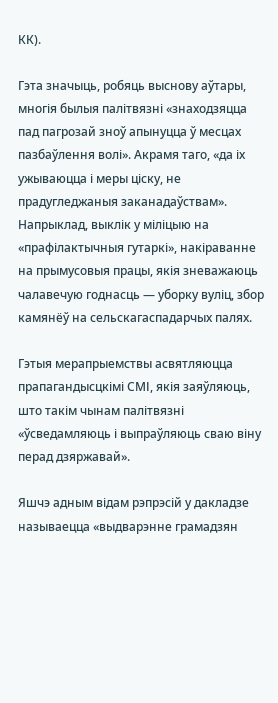КК).

Гэта значыць, робяць выснову аўтары, многія былыя палітвязні «знаходзяцца пад пагрозай зноў апынуцца ў месцах пазбаўлення волі». Акрамя таго, «да іх ужываюцца і меры ціску, не прадугледжаныя заканадаўствам». Напрыклад, выклік у міліцыю на «прафілактычныя гутаркі», накіраванне на прымусовыя працы, якія зневажаюць чалавечую годнасць — уборку вуліц, збор камянёў на сельскагаспадарчых палях.

Гэтыя мерапрыемствы асвятляюцца прапагандысцкімі СМІ, якія заяўляюць, што такім чынам палітвязні «ўсведамляюць і выпраўляюць сваю віну перад дзяржавай».

Яшчэ адным відам рэпрэсій у дакладзе называецца «выдварэнне грамадзян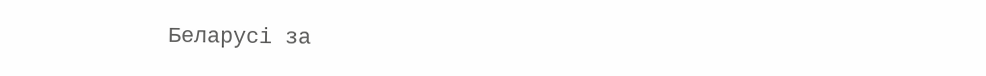Беларусі за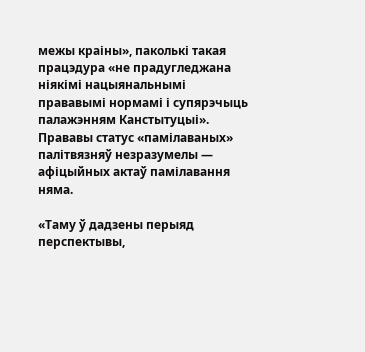межы краіны», паколькі такая працэдура «не прадугледжана ніякімі нацыянальнымі прававымі нормамі і супярэчыць палажэнням Канстытуцыі». Прававы статус «памілаваных» палітвязняў незразумелы — афіцыйных актаў памілавання няма.

«Таму ў дадзены перыяд перспектывы,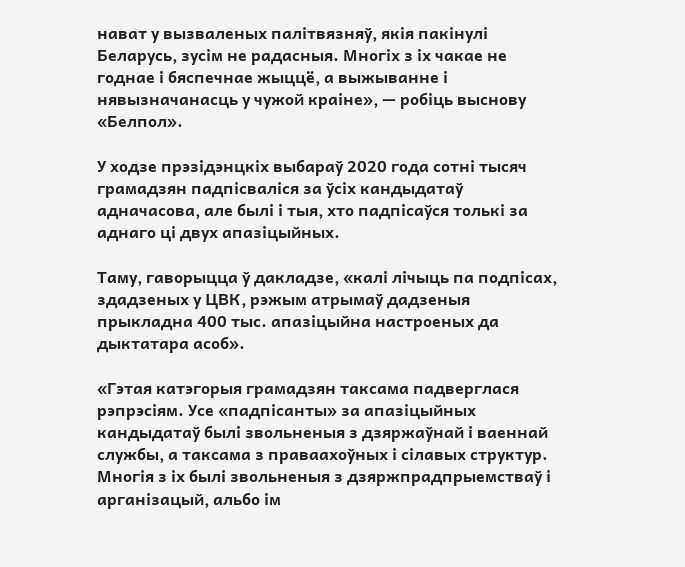нават у вызваленых палітвязняў, якія пакінулі Беларусь, зусім не радасныя. Многіх з іх чакае не годнае і бяспечнае жыццё, а выжыванне і нявызначанасць у чужой краіне», — робіць выснову «Белпол».

У ходзе прэзідэнцкіх выбараў 2020 года сотні тысяч грамадзян падпісваліся за ўсіх кандыдатаў адначасова, але былі і тыя, хто падпісаўся толькі за аднаго ці двух апазіцыйных.

Таму, гаворыцца ў дакладзе, «калі лічыць па подпісах, здадзеных у ЦВК, рэжым атрымаў дадзеныя прыкладна 400 тыс. апазіцыйна настроеных да дыктатара асоб».

«Гэтая катэгорыя грамадзян таксама падверглася рэпрэсіям. Усе «падпісанты» за апазіцыйных кандыдатаў былі звольненыя з дзяржаўнай і ваеннай службы, а таксама з праваахоўных і сілавых структур. Многія з іх былі звольненыя з дзяржпрадпрыемстваў і арганізацый, альбо ім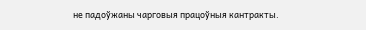не падоўжаны чарговыя працоўныя кантракты.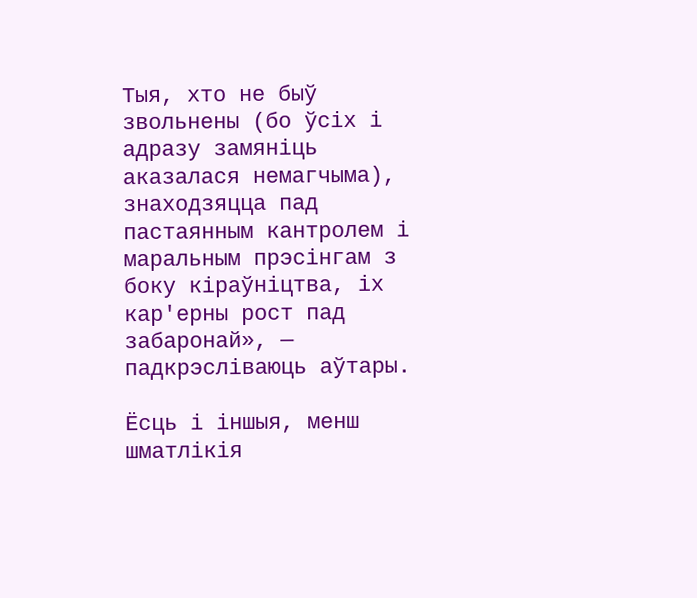Тыя, хто не быў звольнены (бо ўсіх і адразу замяніць аказалася немагчыма), знаходзяцца пад пастаянным кантролем і маральным прэсінгам з боку кіраўніцтва, іх кар'ерны рост пад забаронай», — падкрэсліваюць аўтары.

Ёсць і іншыя, менш шматлікія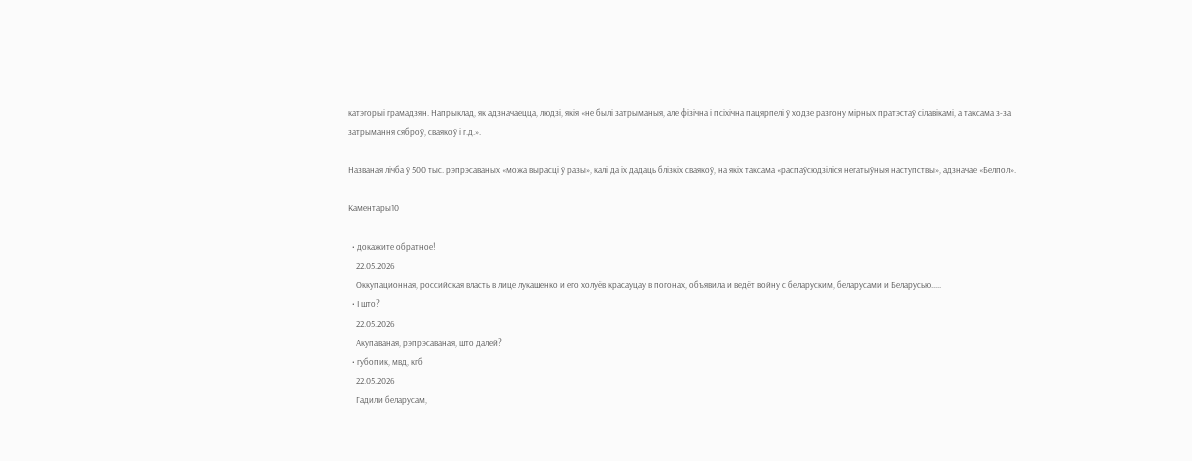катэгорыі грамадзян. Напрыклад, як адзначаецца, людзі, якія «не былі затрыманыя, але фізічна і псіхічна пацярпелі ў ходзе разгону мірных пратэстаў сілавікамі, а таксама з-за затрымання сяброў, сваякоў і г.д.».

Названая лічба ў 500 тыс. рэпрэсаваных «можа вырасці ў разы», калі да іх дадаць блізкіх сваякоў, на якіх таксама «распаўсюдзіліся негатыўныя наступствы», адзначае «Белпол».

Каментары10

  • докажите обратное!
    22.05.2026
    Оккупационная, российская власть в лице лукашенко и его холуёв красауцау в погонах, объявила и ведёт войну с беларуским, беларусами и Беларусью.....
  • І што?
    22.05.2026
    Акупаваная, рэпрэсаваная, што далей?
  • губопик, мвд, кгб
    22.05.2026
    Гадили беларусам,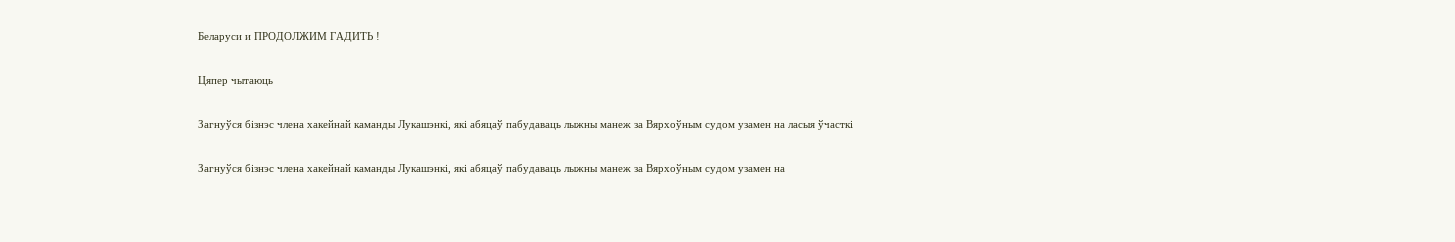Беларуси и ПРОДОЛЖИМ ГАДИТЬ !

Цяпер чытаюць

Загнуўся бізнэс члена хакейнай каманды Лукашэнкі, які абяцаў пабудаваць лыжны манеж за Вярхоўным судом узамен на ласыя ўчасткі

Загнуўся бізнэс члена хакейнай каманды Лукашэнкі, які абяцаў пабудаваць лыжны манеж за Вярхоўным судом узамен на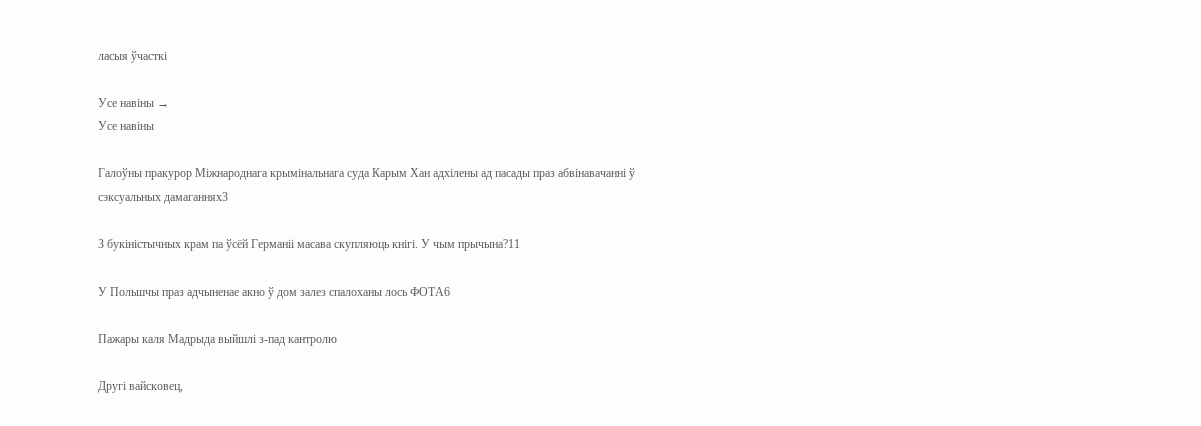ласыя ўчасткі

Усе навіны →
Усе навіны

Галоўны пракурор Міжнароднага крымінальнага суда Карым Хан адхілены ад пасады праз абвінавачанні ў сэксуальных дамаганнях3

З букіністычных крам па ўсёй Германіі масава скупляюць кнігі. У чым прычына?11

У Польшчы праз адчыненае акно ў дом залез спалоханы лось ФОТА6

Пажары каля Мадрыда выйшлі з-пад кантролю

Другі вайсковец,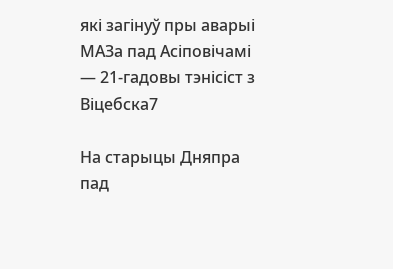які загінуў пры аварыі МАЗа пад Асіповічамі — 21‑гадовы тэнісіст з Віцебска7

На старыцы Дняпра пад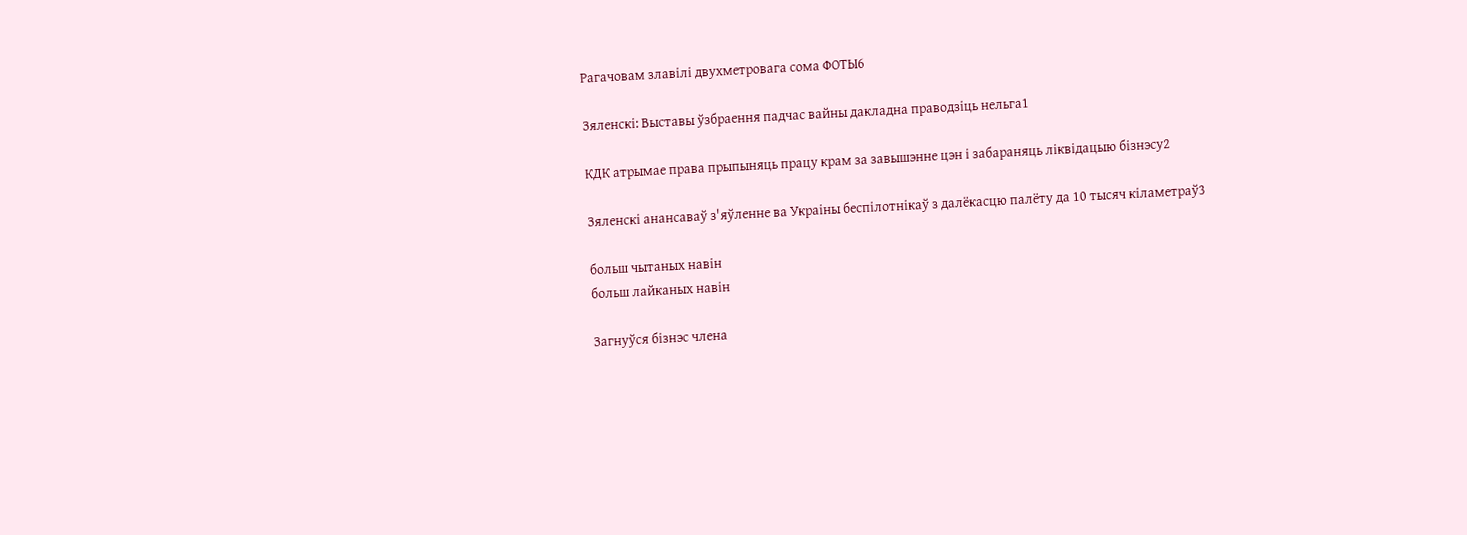Рагачовам злавілі двухметровага сома ФОТЫ6

Зяленскі: Выставы ўзбраення падчас вайны дакладна праводзіць нельга1

КДК атрымае права прыпыняць працу крам за завышэнне цэн і забараняць ліквідацыю бізнэсу2

Зяленскі анансаваў з'яўленне ва Украіны беспілотнікаў з далёкасцю палёту да 10 тысяч кіламетраў3

больш чытаных навін
больш лайканых навін

Загнуўся бізнэс члена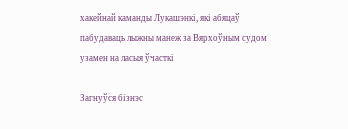хакейнай каманды Лукашэнкі, які абяцаў пабудаваць лыжны манеж за Вярхоўным судом узамен на ласыя ўчасткі

Загнуўся бізнэс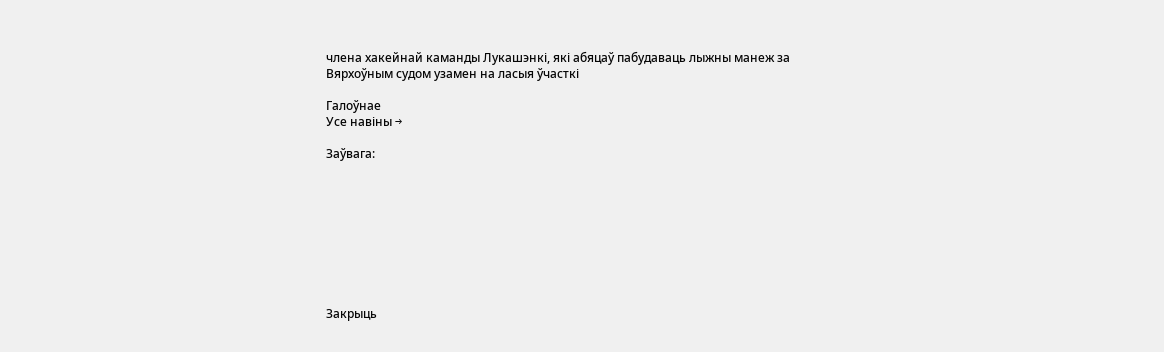члена хакейнай каманды Лукашэнкі, які абяцаў пабудаваць лыжны манеж за Вярхоўным судом узамен на ласыя ўчасткі

Галоўнае
Усе навіны →

Заўвага:









Закрыць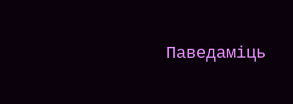Паведаміць